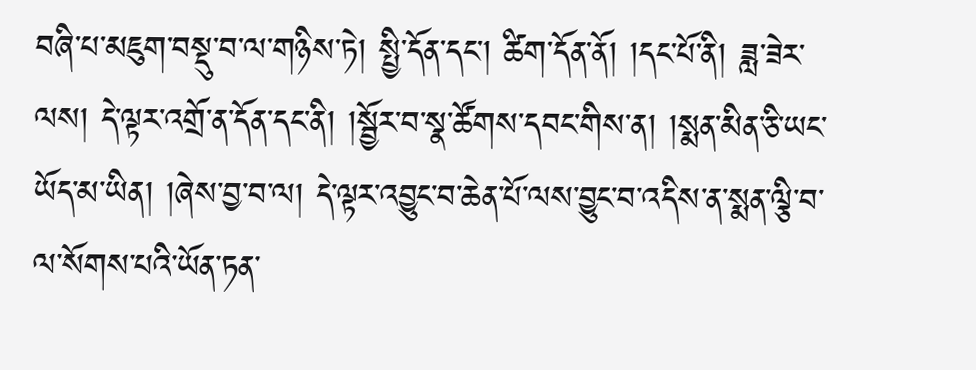བཞི་པ་མཇུག་བསྡུ་བ་ལ་གཉིས་ཏེ། སྤྱི་དོན་དང་། ཚིག་དོན་ནོ། །དང་པོ་ནི། ཟླ་ཟེར་ལས། དེ་ལྟར་འགྲོ་ན་དོན་དང་ནི། །སྦྱོར་བ་སྣ་ཚོགས་དབང་གིས་ན། །སྨན་མིན་ཅི་ཡང་ཡོད་མ་ཡིན། །ཞེས་བྱ་བ་ལ། དེ་ལྟར་འབྱུང་བ་ཆེན་པོ་ལས་བྱུང་བ་འདིས་ན་སྨན་ལྕི་བ་ལ་སོགས་པའི་ཡོན་ཏན་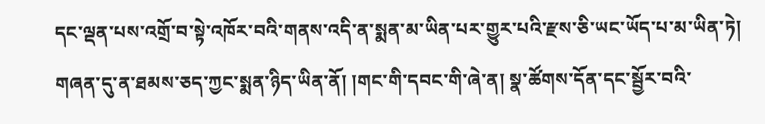དང་ལྡན་པས་འགྲོ་བ་སྟེ་འཁོར་བའི་གནས་འདི་ན་སྨན་མ་ཡིན་པར་གྱུར་པའི་རྫས་ཅི་ཡང་ཡོད་པ་མ་ཡིན་ཏེ། གཞན་དུ་ན་ཐམས་ཅད་ཀྱང་སྨན་ཉིད་ཡིན་ནོ། །གང་གི་དབང་གི་ཞེ་ན། སྣ་ཚོགས་དོན་དང་སྦྱོར་བའི་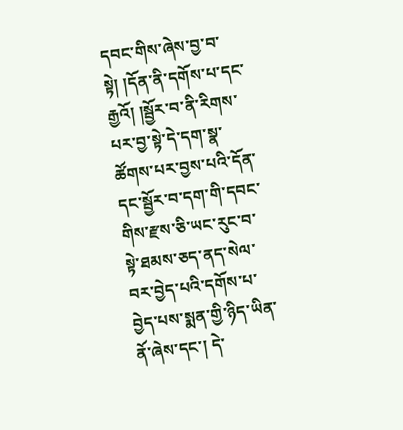དབང་གིས་ཞེས་བྱ་བ་སྟེ། །དོན་ནི་དགོས་པ་དང་རྒྱའོ། །སྦྱོར་བ་ནི་རིགས་པར་བྱ་སྟེ་དེ་དག་སྣ་ཚོགས་པར་བྱས་པའི་དོན་དང་སྦྱོར་བ་དག་གི་དབང་གིས་རྫས་ཅི་ཡང་རུང་བ་སྟེ་ཐམས་ཅད་ནད་སེལ་བར་བྱེད་པའི་དགོས་པ་བྱེད་པས་སྨན་གྱི་ཉིད་ཡིན་ནོ་ཞེས་དང་། དེ་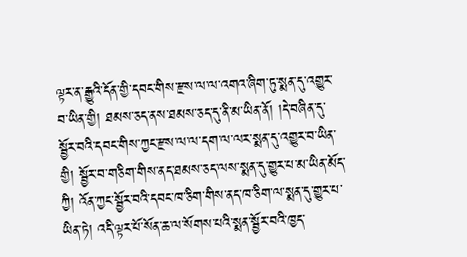ལྟར་ན་རྒྱུའི་དོན་གྱི་དབང་གིས་རྫས་ལ་ལ་འགའ་ཞིག་ཏུ་སྨན་དུ་འགྱུར་བ་ཡིན་གྱི། ཐམས་ཅད་ནས་ཐམས་ཅད་དུ་ནི་མ་ཡིན་ནོ། །དེ་བཞིན་དུ་སྦྱོར་བའི་དབང་གིས་ཀྱང་རྫས་ལ་ལ་དག་ལ་ལར་སྨན་དུ་འགྱུར་བ་ཡིན་གྱི། སྦྱོར་བ་གཅིག་གིས་ནད་ཐམས་ཅད་ལས་སྨན་དུ་གྱུར་པ་མ་ཡིན་མོད་ཀྱི། འོན་ཀྱང་སྦྱོར་བའི་དབང་ཁ་ཅིག་གིས་ནད་ཁ་ཅིག་ལ་སྨན་དུ་གྱུར་པ་ཡིན་ཏེ། འདི་ལྟར་པོ་སོན་ཆ་ལ་སོགས་པའི་སྨན་སྦྱོར་བའི་ཁྱད་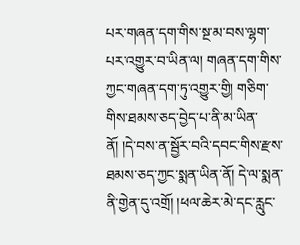པར་གཞན་དག་གིས་སྔ་མ་བས་ལྷག་པར་འགྱུར་བ་ཡིན་ལ། གཞན་དག་གིས་ཀྱང་གཞན་དག་ཏུ་འགྱུར་གྱི། གཅིག་གིས་ཐམས་ཅད་བྱེད་པ་ནི་མ་ཡིན་ནོ། །དེ་བས་ན་སྦྱོར་བའི་དབང་གིས་རྫས་ཐམས་ཅད་ཀྱང་སྨན་ཡིན་ནོ། དེ་ལ་སྨན་ནི་གྱེན་དུ་འགྲོ། །ཕལ་ཆེར་མེ་དང་རླུང་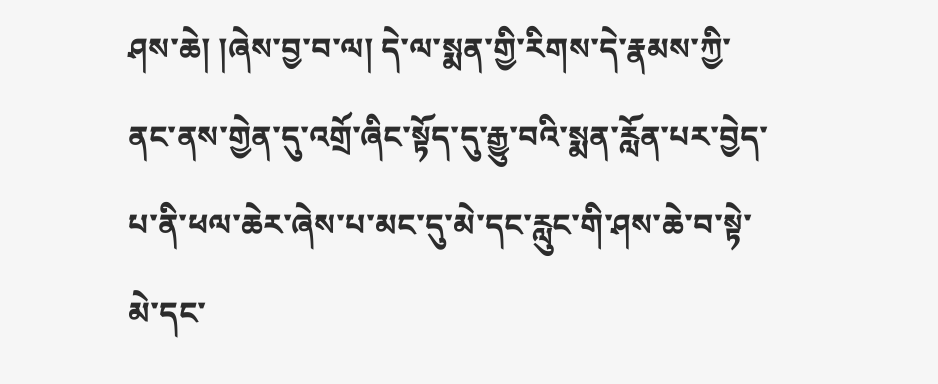ཤས་ཆེ། །ཞེས་བྱ་བ་ལ། དེ་ལ་སྨན་གྱི་རིགས་དེ་རྣམས་ཀྱི་ནང་ནས་གྱེན་དུ་འགྲོ་ཞིང་སྟོད་དུ་རྒྱུ་བའི་སྨན་རློན་པར་བྱེད་པ་ནི་ཕལ་ཆེར་ཞེས་པ་མང་དུ་མེ་དང་རླུང་གི་ཤས་ཆེ་བ་སྟེ་མེ་དང་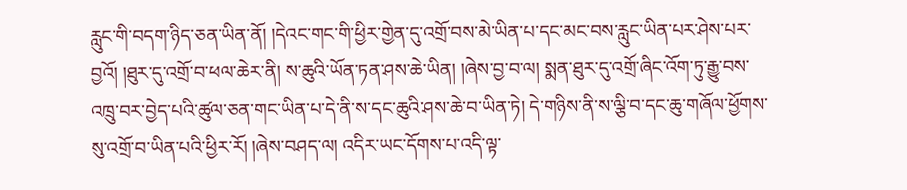རླུང་གི་བདག་ཉིད་ཅན་ཡིན་ནོ། །དེའང་གང་གི་ཕྱིར་གྱེན་དུ་འགྲོ་བས་མེ་ཡིན་པ་དང་མང་བས་རླུང་ཡིན་པར་ཤེས་པར་བྱའོ། །ཐུར་དུ་འགྲོ་བ་ཕལ་ཆེར་ནི། ས་ཆུའི་ཡོན་ཏན་ཤས་ཆེ་ཡིན། །ཞེས་བྱ་བ་ལ། སྨན་ཐུར་དུ་འགྲོ་ཞིང་འོག་ཏུ་རྒྱུ་བས་འཁྲུ་བར་བྱེད་པའི་ཚུལ་ཅན་གང་ཡིན་པ་དེ་ནི་ས་དང་ཆུའི་ཤས་ཆེ་བ་ཡིན་ཏེ། དེ་གཉིས་ནི་ས་ལྕི་བ་དང་ཆུ་གཞོལ་ཕྱོགས་སུ་འགྲོ་བ་ཡིན་པའི་ཕྱིར་རོ། །ཞེས་བཤད་ལ། འདིར་ཡང་དོགས་པ་འདི་ལྟ་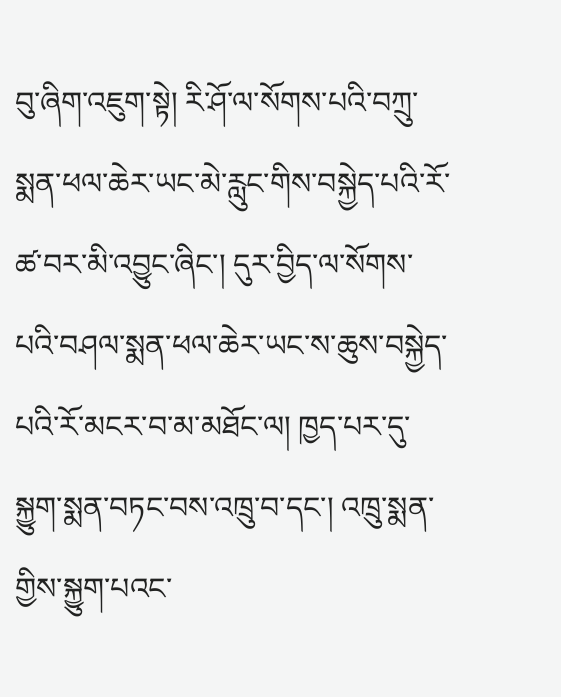བུ་ཞིག་འཇུག་སྟེ། རི་ཤོ་ལ་སོགས་པའི་བཀྲུ་སྨན་ཕལ་ཆེར་ཡང་མེ་རླུང་གིས་བསྐྱེད་པའི་རོ་ཚ་བར་མི་འབྱུང་ཞིང་། དུར་བྱིད་ལ་སོགས་པའི་བཤལ་སྨན་ཕལ་ཆེར་ཡང་ས་ཆུས་བསྐྱེད་པའི་རོ་མངར་བ་མ་མཐོང་ལ། ཁྱད་པར་དུ་སྐྱུག་སྨན་བཏང་བས་འཁྲུ་བ་དང་། འཁྲུ་སྨན་གྱིས་སྐྱུག་པའང་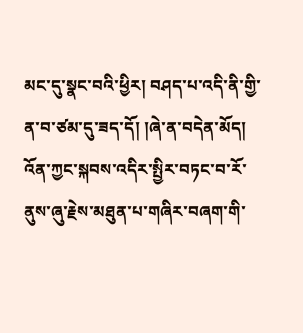མང་དུ་སྣང་བའི་ཕྱིར། བཤད་པ་འདི་ནི་གྱི་ན་བ་ཙམ་དུ་ཟད་དོ། །ཞེ་ན་བདེན་མོད། འོན་ཀྱང་སྐབས་འདིར་སྤྱིར་བཏང་བ་རོ་ནུས་ཞུ་རྗེས་མཐུན་པ་གཞིར་བཞག་གི་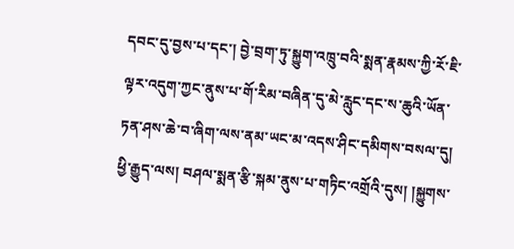དབང་དུ་བྱས་པ་དང་། བྱེ་བྲག་ཏུ་སྐྱུག་འཁྲུ་བའི་སྨན་རྣམས་ཀྱི་རོ་ཇི་ལྟར་འདུག་ཀྱང་ནུས་པ་གོ་རིམ་བཞིན་དུ་མེ་རླུང་དང་ས་ཆུའི་ཡོན་ཏན་ཤས་ཆེ་བ་ཞིག་ལས་ནམ་ཡང་མ་འདས་ཤིང་དམིགས་བསལ་དུ། ཕྱི་རྒྱུད་ལས། བཤལ་སྨན་རྩི་སྐམ་ནུས་པ་གཏིང་འགྲོའི་དུས། །སྐྱུགས་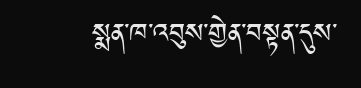སྨན་ཁ་འབུས་གྱེན་བསྟན་དུས་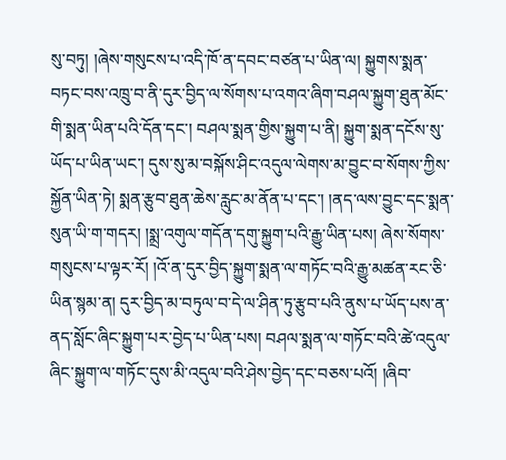སུ་བཏུ། །ཞེས་གསུངས་པ་འདི་ཁོ་ན་དབང་བཙན་པ་ཡིན་ལ། སྐྱུགས་སྨན་བཏང་བས་འཁྲུ་བ་ནི་དུར་བྱིད་ལ་སོགས་པ་འགའ་ཞིག་བཤལ་སྐྱུག་ཐུན་མོང་གི་སྨན་ཡིན་པའི་དོན་དང་། བཤལ་སྨན་གྱིས་སྐྱུག་པ་ནི། སྐྱུག་སྨན་དངོས་སུ་ཡོད་པ་ཡིན་ཡང་། དུས་སུ་མ་བསྐོས་ཤིང་འདུལ་ལེགས་མ་བྱུང་བ་སོགས་ཀྱིས་སྐྱོན་ཡིན་ཏེ། སྨན་རྩུབ་ཐུན་ཆེས་རླུང་མ་ནོན་པ་དང་། །ནད་ལས་བྱུང་དང་སྨན་སུན་ཡི་ག་གདར། །སྨྲ་འགུལ་གདོན་དགུ་སྐྱུག་པའི་རྒྱུ་ཡིན་པས། ཞེས་སོགས་གསུངས་པ་ལྟར་རོ། །འོ་ན་དུར་བྱིད་སྐྱུག་སྨན་ལ་གཏོང་བའི་རྒྱུ་མཚན་རང་ཅི་ཡིན་སྙམ་ན། དུར་བྱིད་མ་བཏུལ་བ་དེ་ལ་ཤིན་ཏུ་རྩུབ་པའི་ནུས་པ་ཡོད་པས་ན་ནད་སློང་ཞིང་སྐྱུག་པར་བྱེད་པ་ཡིན་པས། བཤལ་སྨན་ལ་གཏོང་བའི་ཚེ་འདུལ་ཞིང་སྐྱུག་ལ་གཏོང་དུས་མི་འདུལ་བའི་ཤེས་བྱེད་དང་བཅས་པའོ། །ཞིབ་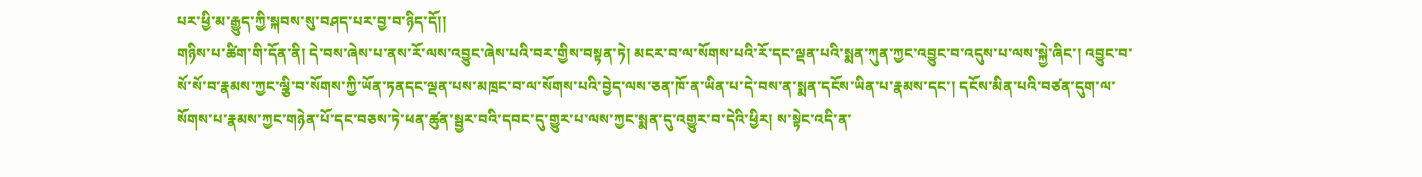པར་ཕྱི་མ་རྒྱུད་ཀྱི་སྐབས་སུ་བཤད་པར་བྱ་བ་ཉིད་དོ།།
གཉིས་པ་ཚིག་གི་དོན་ནི། དེ་བས་ཞེས་པ་ནས་རོ་ལས་འབྱུང་ཞེས་པའི་བར་གྱིས་བསྟན་ཏེ། མངར་བ་ལ་སོགས་པའི་རོ་དང་ལྡན་པའི་སྨན་ཀུན་ཀྱང་འབྱུང་བ་འདུས་པ་ལས་སྐྱེ་ཞིང་། འབྱུང་བ་སོ་སོ་བ་རྣམས་ཀྱང་ལྕི་བ་སོགས་ཀྱི་ཡོན་ཏནདང་ལྡན་པས་མཁྲང་བ་ལ་སོགས་པའི་བྱེད་ལས་ཅན་ཁོ་ན་ཡིན་པ་དེ་བས་ན་སྨན་དངོས་ཡིན་པ་རྣམས་དང་། དངོས་མིན་པའི་བཙན་དུག་ལ་སོགས་པ་རྣམས་ཀྱང་གཉེན་པོ་དང་བཅས་ཏེ་ཕན་ཚུན་སྦྱར་བའི་དབང་དུ་གྱུར་པ་ལས་ཀྱང་སྨན་དུ་འགྱུར་བ་དེའི་ཕྱིར། ས་སྟེང་འདི་ན་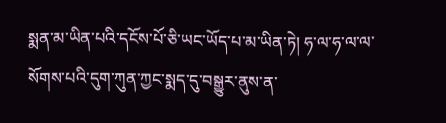སྨན་མ་ཡིན་པའི་དངོས་པོ་ཅི་ཡང་ཡོད་པ་མ་ཡིན་ཏེ། ཧ་ལ་ཧ་ལ་ལ་སོགས་པའི་དུག་ཀུན་ཀྱང་སྨད་དུ་བསྒྱུར་ནུས་ན་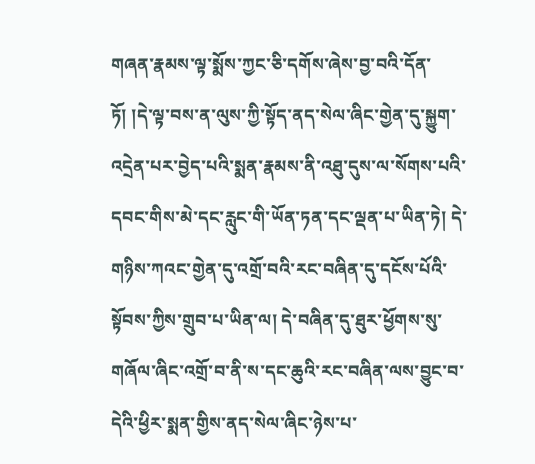གཞན་རྣམས་ལྟ་སྨོས་ཀྱང་ཅི་དགོས་ཞེས་བྱ་བའི་དོན་ཏོ། །དེ་ལྟ་བས་ན་ལུས་ཀྱི་སྟོད་ནད་སེལ་ཞིང་གྱེན་དུ་སྐྱུག་འདྲེན་པར་བྱེད་པའི་སྨན་རྣམས་ནི་འཐུ་དུས་ལ་སོགས་པའི་དབང་གིས་མེ་དང་རླུང་གི་ཡོན་ཏན་དང་ལྡན་པ་ཡིན་ཏེ། དེ་གཉིས་ཀའང་གྱེན་དུ་འགྲོ་བའི་རང་བཞིན་དུ་དངོས་པོའི་སྟོབས་ཀྱིས་གྲུབ་པ་ཡིན་ལ། དེ་བཞིན་དུ་ཐུར་ཕྱོགས་སུ་གཞོལ་ཞིང་འགྲོ་བ་ནི་ས་དང་ཆུའི་རང་བཞིན་ལས་བྱུང་བ་དེའི་ཕྱིར་སྨན་གྱིས་ནད་སེལ་ཞིང་ཉེས་པ་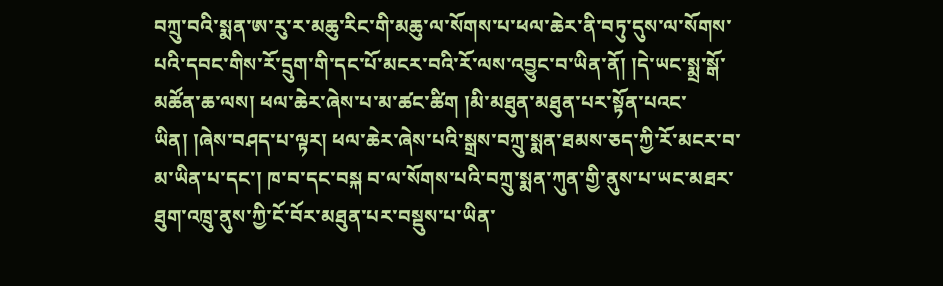བཀྲུ་བའི་སྨན་ཨ་རུ་ར་མཆུ་རིང་གི་མཆུ་ལ་སོགས་པ་ཕལ་ཆེར་ནི་བཏུ་དུས་ལ་སོགས་པའི་དབང་གིས་རོ་དྲུག་གི་དང་པོ་མངར་བའི་རོ་ལས་འབྱུང་བ་ཡིན་ནོ། །དེ་ཡང་སྨྲ་སྒོ་མཚོན་ཆ་ལས། ཕལ་ཆེར་ཞེས་པ་མ་ཚང་ཚིག །མི་མཐུན་མཐུན་པར་སྟོན་པའང་ཡིན། །ཞེས་བཤད་པ་ལྟར། ཕལ་ཆེར་ཞེས་པའི་སྒྲས་བཀྲུ་སྨན་ཐམས་ཅད་ཀྱི་རོ་མངར་བ་མ་ཡིན་པ་དང་། ཁ་བ་དང་བསྐ བ་ལ་སོགས་པའི་བཀྲུ་སྨན་ཀུན་གྱི་ནུས་པ་ཡང་མཐར་ཐུག་འཁྲུ་ནུས་ཀྱི་ངོ་བོར་མཐུན་པར་བསྡུས་པ་ཡིན་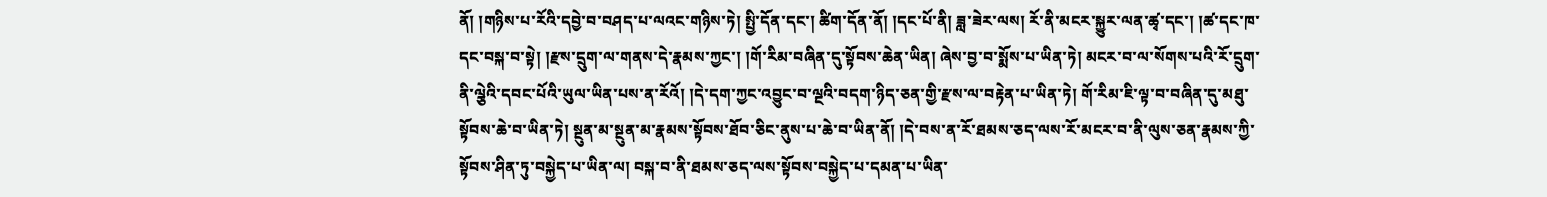ནོ། །གཉིས་པ་རོའི་དབྱེ་བ་བཤད་པ་ལའང་གཉིས་ཏེ། སྤྱི་དོན་དང་། ཚིག་དོན་ནོ། །དང་པོ་ནི། ཟླ་ཟེར་ལས། རོ་ནི་མངར་སྐྱུར་ལན་ཚྭ་དང་། །ཚ་དང་ཁ་དང་བསྐ་བ་སྟེ། །རྫས་དྲུག་ལ་གནས་དེ་རྣམས་ཀྱང་། །གོ་རིམ་བཞིན་དུ་སྟོབས་ཆེན་ཡིན། ཞེས་བྱ་བ་སྨོས་པ་ཡིན་ཏེ། མངར་བ་ལ་སོགས་པའི་རོ་དྲུག་ནི་ལྕེའི་དབང་པོའི་ཡུལ་ཡིན་པས་ན་རོའོ། །དེ་དག་ཀྱང་འབྱུང་བ་ལྔའི་བདག་ཉིད་ཅན་གྱི་རྫས་ལ་བརྟེན་པ་ཡིན་ཏེ། གོ་རིམ་ཇི་ལྟ་བ་བཞིན་དུ་མཐུ་སྟོབས་ཆེ་བ་ཡིན་ཏེ། སྔུན་མ་སྔུན་མ་རྣམས་སྟོབས་ཐོབ་ཅིང་ནུས་པ་ཆེ་བ་ཡིན་ནོ། །དེ་བས་ན་རོ་ཐམས་ཅད་ལས་རོ་མངར་བ་ནི་ལུས་ཅན་རྣམས་ཀྱི་སྟོབས་ཤིན་ཏུ་བསྐྱེད་པ་ཡིན་ལ། བསྐ་བ་ནི་ཐམས་ཅད་ལས་སྟོབས་བསྐྱེད་པ་དམན་པ་ཡིན་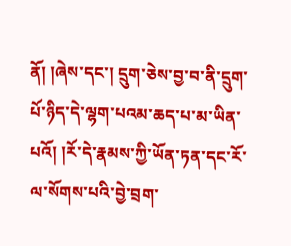ནོ། །ཞེས་དང་། དྲུག་ཅེས་བྱ་བ་ནི་དྲུག་པོ་ཉིད་དེ་ལྷག་པའམ་ཆད་པ་མ་ཡིན་པའོ། །རོ་དེ་རྣམས་ཀྱི་ཡོན་ཏན་དང་རོ་ལ་སོགས་པའི་བྱེ་བྲག་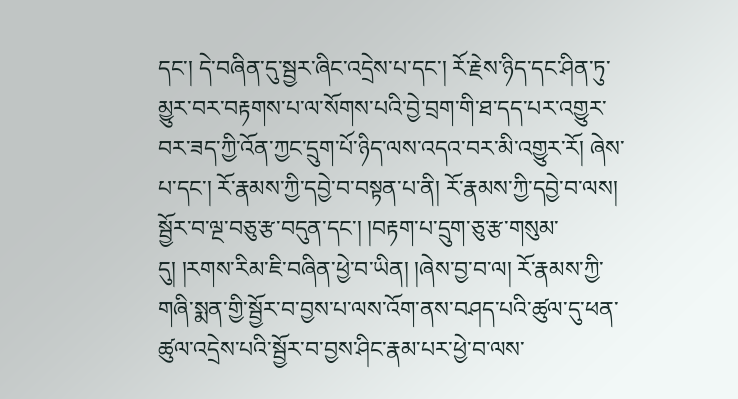དང་། དེ་བཞིན་དུ་སྦྱར་ཞིང་འདྲེས་པ་དང་། རོ་རྗེས་ཉིད་དང་ཤིན་ཏུ་མྱུར་བར་བརྟགས་པ་ལ་སོགས་པའི་བྱེ་བྲག་གི་ཐ་དད་པར་འགྱུར་བར་ཟད་ཀྱི་འོན་ཀྱང་དྲུག་པོ་ཉིད་ལས་འདའ་བར་མི་འགྱུར་རོ། ཞེས་པ་དང་། རོ་རྣམས་ཀྱི་དབྱེ་བ་བསྟན་པ་ནི། རོ་རྣམས་ཀྱི་དབྱེ་བ་ལས། སྦྱོར་བ་ལྔ་བཅུ་རྩ་བདུན་དང་། །བརྟག་པ་དྲུག་ཅུ་རྩ་གསུམ་དུ། །རགས་རིམ་ཇི་བཞིན་ཕྱེ་བ་ཡིན། །ཞེས་བྱ་བ་ལ། རོ་རྣམས་ཀྱི་གཞི་སྨན་གྱི་སྦྱོར་བ་བྱས་པ་ལས་འོག་ནས་བཤད་པའི་ཚུལ་དུ་ཕན་ཚུལ་འདྲེས་པའི་སྦྱོར་བ་བྱས་ཤིང་རྣམ་པར་ཕྱེ་བ་ལས་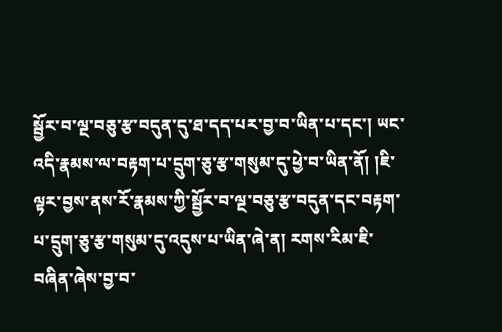སྦྱོར་བ་ལྔ་བཅུ་རྩ་བདུན་དུ་ཐ་དད་པར་བྱ་བ་ཡིན་པ་དང་། ཡང་འདི་རྣམས་ལ་བརྟག་པ་དྲུག་ཅུ་རྩ་གསུམ་དུ་ཕྱེ་བ་ཡིན་ནོ། །ཇི་ལྟར་བྱས་ནས་རོ་རྣམས་ཀྱི་སྦྱོར་བ་ལྔ་བཅུ་རྩ་བདུན་དང་བརྟག་པ་དྲུག་ཅུ་རྩ་གསུམ་དུ་འདུས་པ་ཡིན་ཞེ་ན། རགས་རིམ་ཇི་བཞིན་ཞེས་བྱ་བ་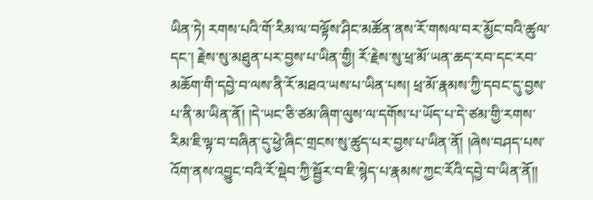ཡིན་ཏེ། རགས་པའི་གོ་རིམ་ལ་བལྟོས་ཤིང་མཚོན་ནས་རོ་གསལ་བར་མྱོང་བའི་ཚུལ་དང་། རྗེས་སུ་མཐུན་པར་བྱས་པ་ཡིན་གྱི། རོ་རྗེས་སུ་ཕྲ་མོ་ཡན་ཆད་རབ་དང་རབ་མཆོག་གི་དབྱེ་བ་ལས་ནི་རོ་མཐའ་ཡས་པ་ཡིན་པས། ཕྲ་མོ་རྣམས་ཀྱི་དབང་དུ་བྱས་པ་ནི་མ་ཡིན་ནོ། །དེ་ཡང་ཅི་ཙམ་ཞིག་ལུས་ལ་དགོས་པ་ཡོད་པ་དེ་ཙམ་གྱི་རགས་རིམ་ཇི་ལྟ་བ་བཞིན་དུ་ཕྱེ་ཞིང་གྲངས་སུ་ཚུད་པར་བྱས་པ་ཡིན་ནོ། །ཞེས་བཤད་པས་འོག་ནས་འབྱུང་བའི་རོ་སྡེབ་ཀྱི་སྦྱོར་བ་ཇི་སྙེད་པ་རྣམས་ཀྱང་རོའི་དབྱེ་བ་ཡིན་ནོ།།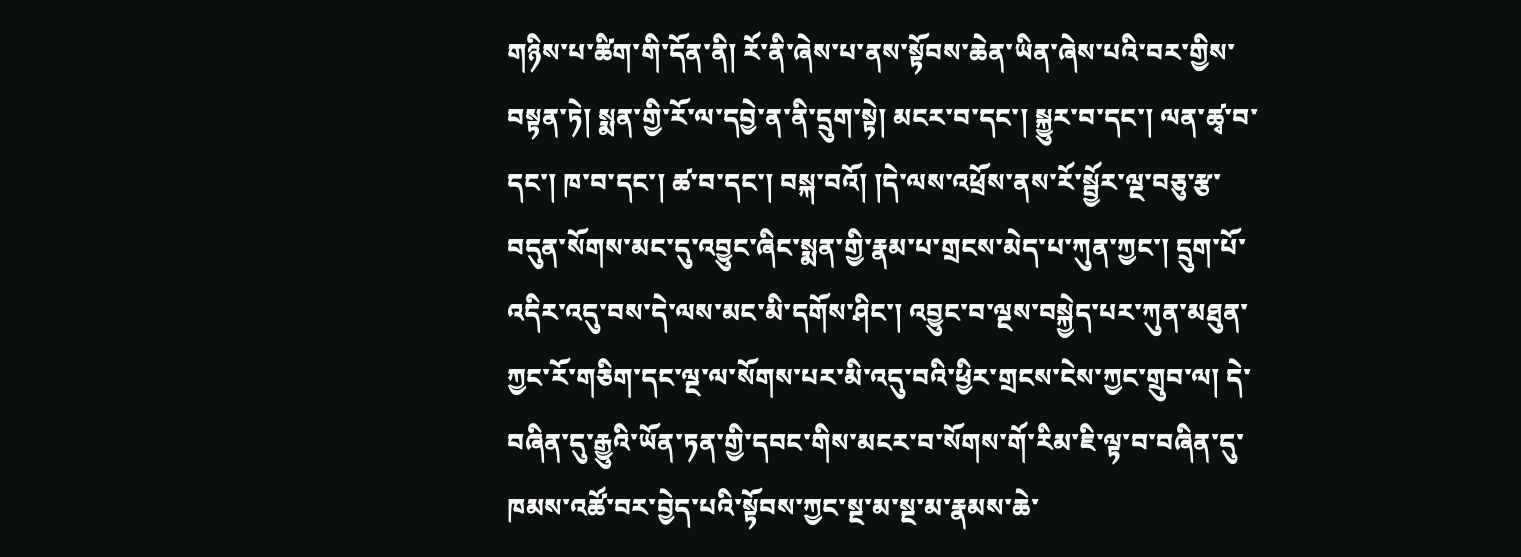གཉིས་པ་ཚིག་གི་དོན་ནི། རོ་ནི་ཞེས་པ་ནས་སྟོབས་ཆེན་ཡིན་ཞེས་པའི་བར་གྱིས་བསྟན་ཏེ། སྨན་གྱི་རོ་ལ་དབྱེ་ན་ནི་དྲུག་སྟེ། མངར་བ་དང་། སྐྱུར་བ་དང་། ལན་ཚྭ་བ་དང་། ཁ་བ་དང་། ཚ་བ་དང་། བསྐ་བའོ། །དེ་ལས་འཕྲོས་ནས་རོ་སྦྱོར་ལྔ་བཅུ་རྩ་བདུན་སོགས་མང་དུ་འབྱུང་ཞིང་སྨན་གྱི་རྣམ་པ་གྲངས་མེད་པ་ཀུན་ཀྱང་། དྲུག་པོ་འདིར་འདུ་བས་དེ་ལས་མང་མི་དགོས་ཤིང་། འབྱུང་བ་ལྔས་བསྐྱེད་པར་ཀུན་མཐུན་ཀྱང་རོ་གཅིག་དང་ལྔ་ལ་སོགས་པར་མི་འདུ་བའི་ཕྱིར་གྲངས་ངེས་ཀྱང་གྲུབ་ལ། དེ་བཞིན་དུ་རྒྱུའི་ཡོན་ཏན་གྱི་དབང་གིས་མངར་བ་སོགས་གོ་རིམ་ཇི་ལྟ་བ་བཞིན་དུ་ཁམས་འཚོ་བར་བྱེད་པའི་སྟོབས་ཀྱང་སྔ་མ་སྔ་མ་རྣམས་ཆེ་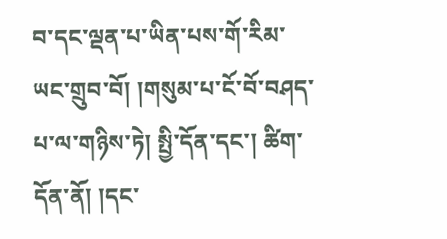བ་དང་ལྡན་པ་ཡིན་པས་གོ་རིམ་ཡང་གྲུབ་བོ། །གསུམ་པ་ངོ་བོ་བཤད་པ་ལ་གཉིས་ཏེ། སྤྱི་དོན་དང་། ཚིག་དོན་ནོ། །དང་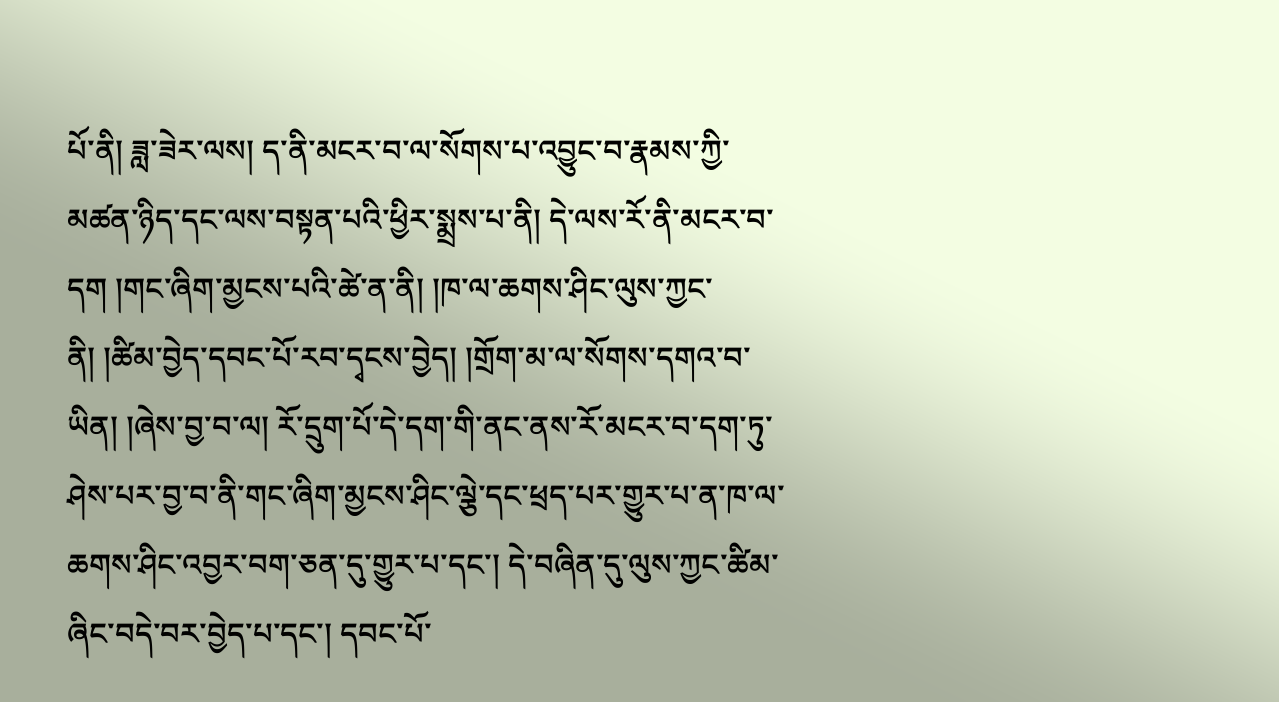པོ་ནི། ཟླ་ཟེར་ལས། ད་ནི་མངར་བ་ལ་སོགས་པ་འབྱུང་བ་རྣམས་ཀྱི་མཚན་ཉིད་དང་ལས་བསྟན་པའི་ཕྱིར་སྨྲས་པ་ནི། དེ་ལས་རོ་ནི་མངར་བ་དག །གང་ཞིག་མྱངས་པའི་ཚེ་ན་ནི། །ཁ་ལ་ཆགས་ཤིང་ལུས་ཀྱང་ནི། །ཚིམ་བྱེད་དབང་པོ་རབ་དྭངས་བྱེད། །གྲོག་མ་ལ་སོགས་དགའ་བ་ཡིན། །ཞེས་བྱ་བ་ལ། རོ་དྲུག་པོ་དེ་དག་གི་ནང་ནས་རོ་མངར་བ་དག་ཏུ་ཤེས་པར་བྱ་བ་ནི་གང་ཞིག་མྱངས་ཤིང་ལྕེ་དང་ཕྲད་པར་གྱུར་པ་ན་ཁ་ལ་ཆགས་ཤིང་འབྱར་བག་ཅན་དུ་གྱུར་པ་དང་། དེ་བཞིན་དུ་ལུས་ཀྱང་ཚིམ་ཞིང་བདེ་བར་བྱེད་པ་དང་། དབང་པོ་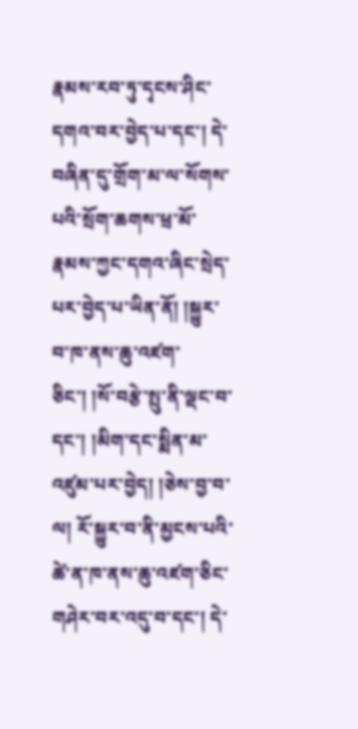རྣམས་རབ་ཏུ་དྭངས་ཤིང་དགའ་བར་བྱེད་པ་དང་། དེ་བཞིན་དུ་གྲོག་མ་ལ་སོགས་པའི་སྲོག་ཆགས་ཕྲ་མོ་རྣམས་ཀྱང་དགའ་ཞིང་སྲེད་པར་བྱེད་པ་ཡིན་ནོ། །སྐྱུར་བ་ཁ་ནས་ཆུ་འཛག་ཅིང་། །སོ་བརྩེ་སྤུ་ནི་ལྡང་བ་དང་། །མིག་དང་སྨིན་མ་འཛུམ་པར་བྱེད། །ཅེས་བྱ་བ་ལ། རོ་སྐྱུར་བ་ནི་མྱངས་པའི་ཚེ་ན་ཁ་ནས་ཆུ་འཛག་ཅིང་གཤེར་བར་འདུ་བ་དང་། དེ་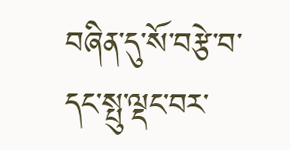བཞིན་དུ་སོ་བརྩེ་བ་དང་སྤུ་ལྡང་བར་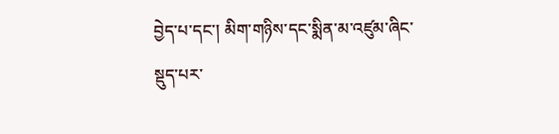བྱེད་པ་དང་། མིག་གཉིས་དང་སྨིན་མ་འཛུམ་ཞིང་སྡུད་པར་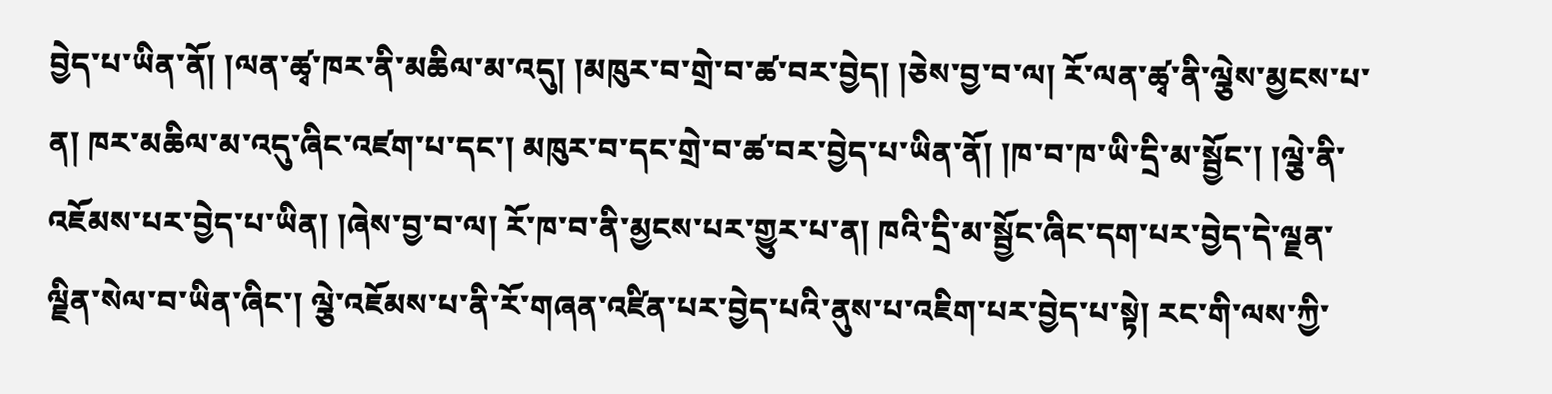བྱེད་པ་ཡིན་ནོ། །ལན་ཚྭ་ཁར་ནི་མཆིལ་མ་འདུ། །མཁུར་བ་གྲེ་བ་ཚ་བར་བྱེད། །ཅེས་བྱ་བ་ལ། རོ་ལན་ཚྭ་ནི་ལྕེས་མྱངས་པ་ན། ཁར་མཆིལ་མ་འདུ་ཞིང་འཛག་པ་དང་། མཁུར་བ་དང་གྲེ་བ་ཚ་བར་བྱེད་པ་ཡིན་ནོ། །ཁ་བ་ཁ་ཡི་དྲི་མ་སྦྱོང་། །ལྕེ་ནི་འཇོམས་པར་བྱེད་པ་ཡིན། །ཞེས་བྱ་བ་ལ། རོ་ཁ་བ་ནི་མྱངས་པར་གྱུར་པ་ན། ཁའི་དྲི་མ་སྦྱོང་ཞིང་དག་པར་བྱེད་དེ་ལྗན་ལྗིན་སེལ་བ་ཡིན་ཞིང་། ལྕེ་འཇོམས་པ་ནི་རོ་གཞན་འཛིན་པར་བྱེད་པའི་ནུས་པ་འཇིག་པར་བྱེད་པ་སྟེ། རང་གི་ལས་ཀྱི་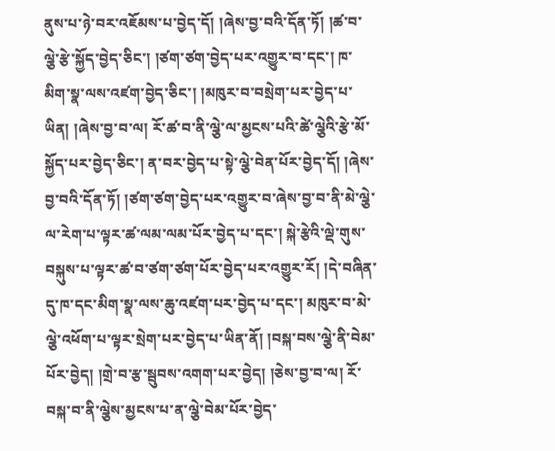ནུས་པ་ཉེ་བར་འཇོམས་པ་བྱེད་དོ། །ཞེས་བྱ་བའི་དོན་ཏོ། །ཚ་བ་ལྕེ་རྩེ་སྐྱོད་བྱེད་ཅིང་། །ཙག་ཙག་བྱེད་པར་འགྱུར་བ་དང་། ཁ་མིག་སྣ་ལས་འཛག་བྱེད་ཅིང་། །མཁུར་བ་བསྲེག་པར་བྱེད་པ་ཡིན། །ཞེས་བྱ་བ་ལ། རོ་ཚ་བ་ནི་ལྕེ་ལ་མྱངས་པའི་ཚེ་ལྕེའི་རྩེ་མོ་སྐྱོད་པར་བྱེད་ཅིང་། ན་བར་བྱེད་པ་སྟེ་ལྕེ་བེན་པོར་བྱེད་དོ། །ཞེས་བྱ་བའི་དོན་ཏོ། །ཙག་ཙག་བྱེད་པར་འགྱུར་བ་ཞེས་བྱ་བ་ནི་མེ་ལྕེ་ལ་རེག་པ་ལྟར་ཚ་ལམ་ལམ་པོར་བྱེད་པ་དང་། སྐེ་རྩེའི་ལྡེ་གུས་བསྐུས་པ་ལྟར་ཚ་བ་ཙག་ཙག་པོར་བྱེད་པར་འགྱུར་རོ། །དེ་བཞིན་དུ་ཁ་དང་མིག་སྣ་ལས་ཆུ་འཛག་པར་བྱེད་པ་དང་། མཁུར་བ་མེ་ལྕེ་འཕོག་པ་ལྟར་སྲེག་པར་བྱེད་པ་ཡིན་ནོ། །བསྐ་བས་ལྕེ་ནི་བེམ་པོར་བྱེད། །གྲེ་བ་རྩ་སྦུབས་འགག་པར་བྱེད། །ཅེས་བྱ་བ་ལ། རོ་བསྐ་བ་ནི་ལྕེས་མྱངས་པ་ན་ལྕེ་བེམ་པོར་བྱེད་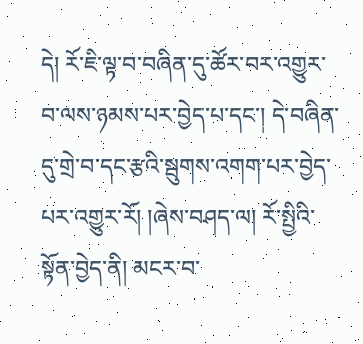དེ། རོ་ཇི་ལྟ་བ་བཞིན་དུ་ཚོར་བར་འགྱུར་བ་ལས་ཉམས་པར་བྱེད་པ་དང་། དེ་བཞིན་དུ་གྲེ་བ་དང་རྩའི་སྦུགས་འགག་པར་བྱེད་པར་འགྱུར་རོ། །ཞེས་བཤད་ལ། རོ་སྤྱིའི་སྟོན་བྱེད་ནི། མངར་བ་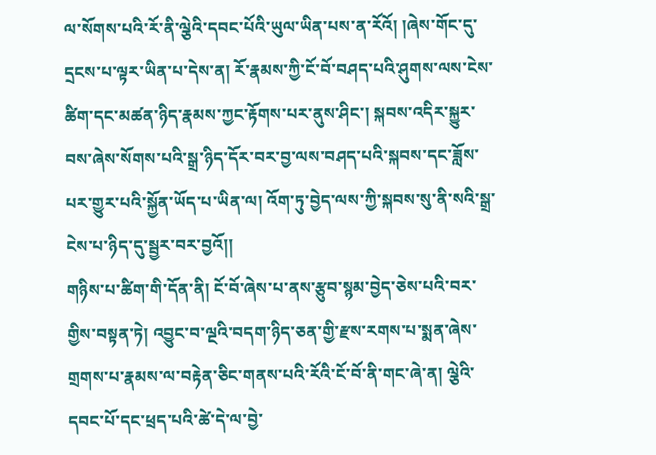ལ་སོགས་པའི་རོ་ནི་ལྕེའི་དབང་པོའི་ཡུལ་ཡིན་པས་ན་རོའོ། །ཞེས་གོང་དུ་དྲངས་པ་ལྟར་ཡིན་པ་དེས་ན། རོ་རྣམས་ཀྱི་ངོ་བོ་བཤད་པའི་ཤུགས་ལས་ངེས་ཚིག་དང་མཚན་ཉིད་རྣམས་ཀྱང་རྟོགས་པར་ནུས་ཤིང་། སྐབས་འདིར་སྐྱུར་བས་ཞེས་སོགས་པའི་སྒྲ་ཉིད་དོར་བར་བྱ་ལས་བཤད་པའི་སྐབས་དང་ཟློས་པར་གྱུར་པའི་སྐྱོན་ཡོད་པ་ཡིན་ལ། འོག་ཏུ་བྱེད་ལས་ཀྱི་སྐབས་སུ་ནི་སའི་སྒྲ་ངེས་པ་ཉིད་དུ་སྦྱར་བར་བྱའོ།།
གཉིས་པ་ཚིག་གི་དོན་ནི། ངོ་བོ་ཞེས་པ་ནས་རྩུབ་སྙམ་བྱེད་ཅེས་པའི་བར་གྱིས་བསྟན་ཏེ། འབྱུང་བ་ལྔའི་བདག་ཉིད་ཅན་གྱི་རྫས་རགས་པ་སྨན་ཞེས་གྲགས་པ་རྣམས་ལ་བརྟེན་ཅིང་གནས་པའི་རོའི་ངོ་བོ་ནི་གང་ཞེ་ན། ལྕེའི་དབང་པོ་དང་ཕྲད་པའི་ཚེ་དེ་ལ་བྱེ་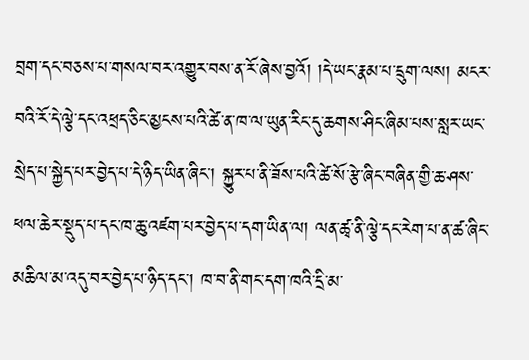བྲག་དང་བཅས་པ་གསལ་བར་འགྱུར་བས་ན་རོ་ཞེས་བྱའོ། །དེ་ཡང་རྣམ་པ་དྲུག་ལས། མངར་བའི་རོ་དེ་ལྕེ་དང་འཕྲད་ཅིང་མྱངས་པའི་ཚེ་ན་ཁ་ལ་ཡུན་རིང་དུ་ཆགས་ཤིང་ཞིམ་པས་སླར་ཡང་སྲེད་པ་སྐྱེད་པར་བྱེད་པ་དེ་ཉིད་ཡིན་ཞིང་། སྐྱུར་པ་ནི་ཟོས་པའི་ཚེ་སོ་རྩེ་ཞིང་བཞིན་གྱི་ཆ་ཤས་ཕལ་ཆེར་སྡུད་པ་དང་ཁ་ཆུ་འཛག་པར་བྱེད་པ་དག་ཡིན་ལ། ལན་ཚྭ་ནི་ལྕེ་དང་རེག་པ་ན་ཚ་ཞིང་མཆིལ་མ་འདུ་བར་བྱེད་པ་ཉིད་དང་། ཁ་བ་ནི་གང་དག་ཁའི་དྲི་མ་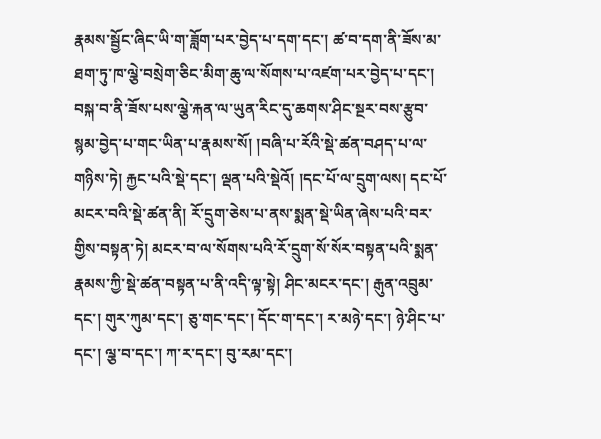རྣམས་སྦྱོང་ཞིང་ཡི་ག་ཟློག་པར་བྱེད་པ་དག་དང་། ཚ་བ་དག་ནི་ཟོས་མ་ཐག་ཏུ་ཁ་ལྕེ་བསྲེག་ཅིང་མིག་ཆུ་ལ་སོགས་པ་འཛག་པར་བྱེད་པ་དང་། བསྐ་བ་ནི་ཟོས་པས་ལྕེ་རྐན་ལ་ཡུན་རིང་དུ་ཆགས་ཤིང་སྔར་བས་རྩུབ་སྙམ་བྱེད་པ་གང་ཡིན་པ་རྣམས་སོ། །བཞི་པ་རོའི་སྡེ་ཚན་བཤད་པ་ལ་གཉིས་ཏེ། རྐྱང་པའི་སྡེ་དང་། ལྡན་པའི་སྡེའོ། །དང་པོ་ལ་དྲུག་ལས། དང་པོ་མངར་བའི་སྡེ་ཚན་ནི། རོ་དྲུག་ཅེས་པ་ནས་སྨན་སྡེ་ཡིན་ཞེས་པའི་བར་གྱིས་བསྟན་ཏེ། མངར་བ་ལ་སོགས་པའི་རོ་དྲུག་སོ་སོར་བསྟན་པའི་སྨན་རྣམས་ཀྱི་སྡེ་ཚན་བསྟན་པ་ནི་འདི་ལྟ་སྟེ། ཤིང་མངར་དང་། རྒུན་འབྲུམ་དང་། གུར་ཀུམ་དང་། ཅུ་གང་དང་། དོང་ག་དང་། ར་མཉེ་དང་། ཉེ་ཤིང་པ་དང་། ལྕ་བ་དང་། ཀ་ར་དང་། བུ་རམ་དང་།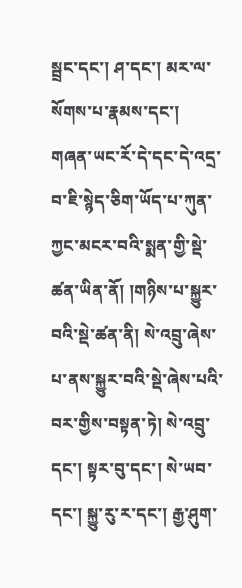སྦྲང་དང་། ཤ་དང་། མར་ལ་སོགས་པ་རྣམས་དང་། གཞན་ཡང་རོ་དེ་དང་དེ་འདྲ་བ་ཇི་སྙེད་ཅིག་ཡོད་པ་ཀུན་ཀྱང་མངར་བའི་སྨན་གྱི་སྡེ་ཚན་ཡིན་ནོ། །གཉིས་པ་སྐྱུར་བའི་སྡེ་ཚན་ནི། སེ་འབྲུ་ཞེས་པ་ནས་སྐྱུར་བའི་སྡེ་ཞེས་པའི་བར་གྱིས་བསྟན་ཏེ། སེ་འབྲུ་དང་། སྟར་བུ་དང་། སེ་ཡབ་དང་། སྐྱུ་རུ་ར་དང་། རྒྱ་ཤུག་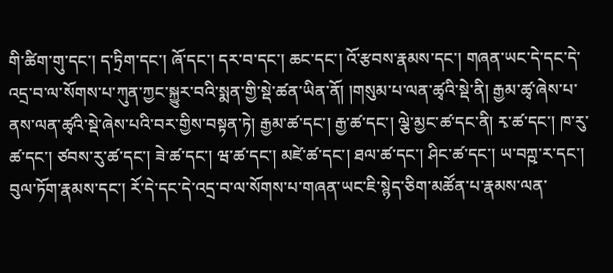གི་ཚིག་གུ་དང་། ད་ཏྲིག་དང་། ཞོ་དང་། དར་བ་དང་། ཆང་དང་། འོ་རྩབས་རྣམས་དང་། གཞན་ཡང་དེ་དང་དེ་འདྲ་བ་ལ་སོགས་པ་ཀུན་ཀྱང་སྐྱུར་བའི་སྨན་གྱི་སྡེ་ཚན་ཡིན་ནོ། །གསུམ་པ་ལན་ཚྭའི་སྡེ་ནི། རྒྱམ་ཚྭ་ཞེས་པ་ནས་ལན་ཚྭའི་སྡེ་ཞེས་པའི་བར་གྱིས་བསྟན་ཏེ། རྒྱམ་ཚ་དང་། རྒྱ་ཚ་དང་། ལྕེ་མྱང་ཚ་དང་ནི། རྭ་ཚ་དང་། ཁ་རུ་ཚ་དང་། ཙབས་རུ་ཚ་དང་། ཟེ་ཚ་དང་། ཝ་ཚ་དང་། མཛེ་ཚ་དང་། ཐལ་ཚ་དང་། ཤིང་ཚ་དང་། ཡ་བཀྵ་ར་དང་། བུལ་ཏོག་རྣམས་དང་། རོ་དེ་དང་དེ་འདྲ་བ་ལ་སོགས་པ་གཞན་ཡང་ཇི་སྙེད་ཅིག་མཚོན་པ་རྣམས་ལན་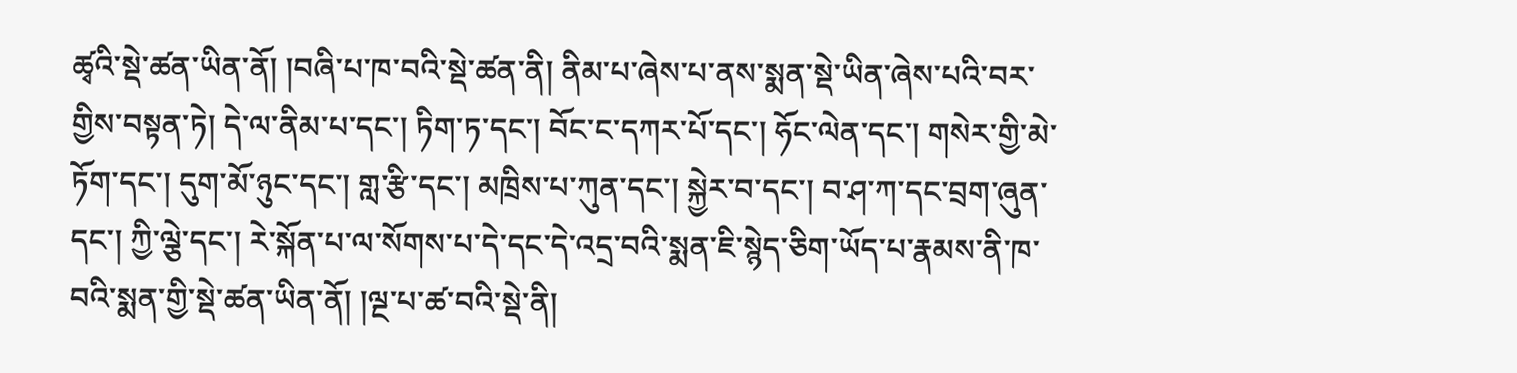ཚྭའི་སྡེ་ཚན་ཡིན་ནོ། །བཞི་པ་ཁ་བའི་སྡེ་ཚན་ནི། ནིམ་པ་ཞེས་པ་ནས་སྨན་སྡེ་ཡིན་ཞེས་པའི་བར་གྱིས་བསྟན་ཏེ། དེ་ལ་ནིམ་པ་དང་། ཏིག་ཏ་དང་། བོང་ང་དཀར་པོ་དང་། ཧོང་ལེན་དང་། གསེར་གྱི་མེ་ཏོག་དང་། དུག་མོ་ཉུང་དང་། གླ་རྩི་དང་། མཁྲིས་པ་ཀུན་དང་། སྐྱེར་བ་དང་། བ་ཤ་ཀ་དང་བྲག་ཞུན་དང་། ཀྱི་ལྕེ་དང་། རེ་སྐོན་པ་ལ་སོགས་པ་དེ་དང་དེ་འདྲ་བའི་སྨན་ཇི་སྙེད་ཅིག་ཡོད་པ་རྣམས་ནི་ཁ་བའི་སྨན་གྱི་སྡེ་ཚན་ཡིན་ནོ། །ལྔ་པ་ཚ་བའི་སྡེ་ནི།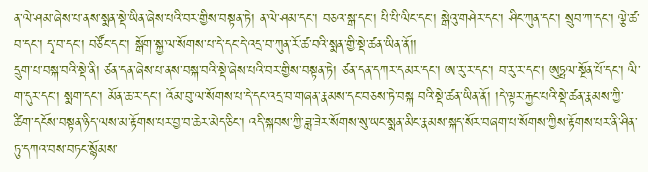ན་ལེ་ཤམ་ཞེས་པ་ནས་སྨན་སྡེ་ཡིན་ཞེས་པའི་བར་གྱིས་བསྟན་ཏེ། ན་ལེ་ཤམ་དང་། བཅའ་སྒ་དང་། པི་པི་ལིང་དང་། སྒེའུ་གཤེར་དང་། ཤིང་ཀུན་དང་། སྲུབ་ཀ་དང་། ལྕེ་ཚ་བ་དང་། དྭ་བ་དང་། བཙོང་དང་། སྒོག་སྐྱ་ལ་སོགས་པ་དེ་དང་དེ་འདྲ་བ་ཀུན་རོ་ཚ་བའི་སྨན་གྱི་སྡེ་ཚན་ཡིན་ནོ།།
དྲུག་པ་བསྐ་བའི་སྡེ་ནི། ཙན་དན་ཞེས་པ་ནས་བསྐ་བའི་སྡེ་ཞེས་པའི་བར་གྱིས་བསྟན་ཏེ། ཙན་དན་དཀར་དམར་དང་། ཨ་རུ་ར་དང་། བ་རུ་ར་དང་། ཨུཏྤལ་སྔོན་པོ་དང་། ལི་ག་དུར་དང་། སྨག་དང་། མོན་ཆ་ར་དང་། འོམ་བུ་ལ་སོགས་པ་དེ་དང་འདྲ་བ་གཞན་རྣམས་དང་བཅས་ཏེ་བསྐ བའི་སྡེ་ཚན་ཡིན་ནོ། །དེ་ལྟར་རྐྱང་པའི་སྡེ་ཚན་རྣམས་ཀྱི་ཚིག་དངོས་བསྟན་ཉིད་ལས་མ་རྟོགས་པར་བྱ་བ་ཆེར་མེད་ཅིང་། འདི་སྐབས་ཀྱི་ཟླ་ཟེར་སོགས་སུ་ཡང་སྨན་མིང་རྣམས་སྐད་སོར་བཞག་པ་སོགས་ཀྱིས་རྟོགས་པར་ནི་ཤིན་ཏུ་དཀའ་བས་བཏང་སྙོམས་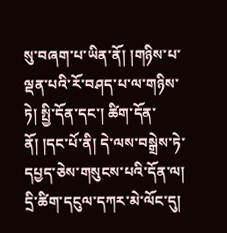སུ་བཞག་པ་ཡིན་ནོ། །གཉིས་པ་ལྡན་པའི་རོ་བཤད་པ་ལ་གཉིས་ཏེ། སྤྱི་དོན་དང་། ཚིག་དོན་ནོ། །དང་པོ་ནི། དེ་ལས་བསྒྲེས་ཏེ་དཔྱད་ཅེས་གསུངས་པའི་དོན་ལ། དྲི་ཚིག་དངུལ་དཀར་མེ་ལོང་དུ།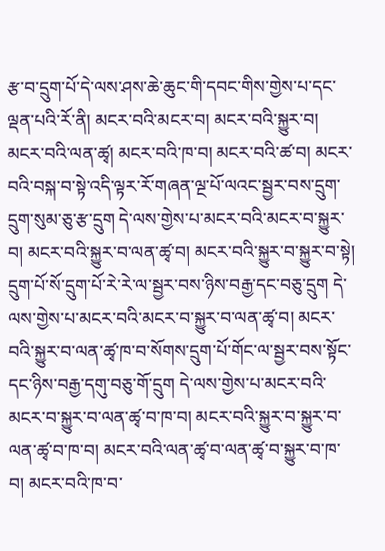རྩ་བ་དྲུག་པོ་དེ་ལས་ཤས་ཆེ་ཆུང་གི་དབང་གིས་གྱེས་པ་དང་ལྡན་པའི་རོ་ནི། མངར་བའི་མངར་བ། མངར་བའི་སྐྱུར་བ། མངར་བའི་ལན་ཚྭ། མངར་བའི་ཁ་བ། མངར་བའི་ཚ་བ། མངར་བའི་བསྐ་བ་སྟེ་འདི་ལྟར་རོ་གཞན་ལྔ་པོ་ལའང་སྦྱར་བས་དྲུག་དྲུག་སུམ་ཅུ་རྩ་དྲུག དེ་ལས་གྱེས་པ་མངར་བའི་མངར་བ་སྐྱུར་བ། མངར་བའི་སྐྱུར་བ་ལན་ཚྭ་བ། མངར་བའི་སྐྱུར་བ་སྐྱུར་བ་སྟེ། དྲུག་པོ་སོ་དྲུག་པོ་རེ་རེ་ལ་སྦྱར་བས་ཉིས་བརྒྱ་དང་བཅུ་དྲུག དེ་ལས་གྱེས་པ་མངར་བའི་མངར་བ་སྐྱུར་བ་ལན་ཚྭ་བ། མངར་བའི་སྐྱུར་བ་ལན་ཚྭ་ཁ་བ་སོགས་དྲུག་པོ་གོང་ལ་སྦྱར་བས་སྟོང་དང་ཉིས་བརྒྱ་དགུ་བཅུ་གོ་དྲུག དེ་ལས་གྱེས་པ་མངར་བའི་མངར་བ་སྐྱུར་བ་ལན་ཚྭ་བ་ཁ་བ། མངར་བའི་སྐྱུར་བ་སྐྱུར་བ་ལན་ཚྭ་བ་ཁ་བ། མངར་བའི་ལན་ཚྭ་བ་ལན་ཚྭ་བ་སྐྱུར་བ་ཁ་བ། མངར་བའི་ཁ་བ་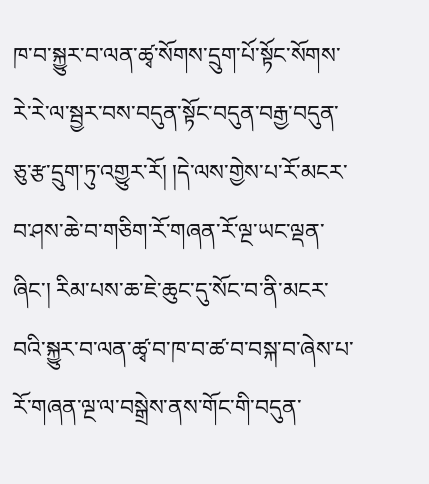ཁ་བ་སྐྱུར་བ་ལན་ཚྭ་སོགས་དྲུག་པོ་སྟོང་སོགས་རེ་རེ་ལ་སྦྱར་བས་བདུན་སྟོང་བདུན་བརྒྱ་བདུན་ཅུ་རྩ་དྲུག་ཏུ་འགྱུར་རོ། །དེ་ལས་གྱེས་པ་རོ་མངར་བ་ཤས་ཆེ་བ་གཅིག་རོ་གཞན་རོ་ལྔ་ཡང་ལྡན་ཞིང་། རིམ་པས་ཆ་ཇེ་ཆུང་དུ་སོང་བ་ནི་མངར་བའི་སྐྱུར་བ་ལན་ཚྭ་བ་ཁ་བ་ཚ་བ་བསྐ་བ་ཞེས་པ་རོ་གཞན་ལྔ་ལ་བསྒྲེས་ནས་གོང་གི་བདུན་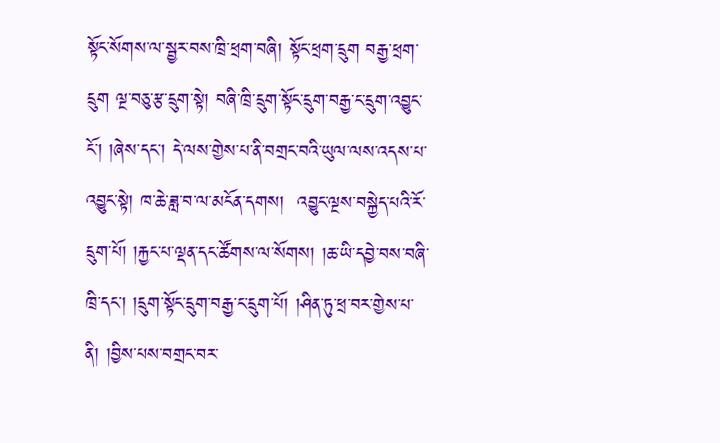སྟོང་སོགས་ལ་སྦྱར་བས་ཁྲི་ཕྲག་བཞི། སྟོང་ཕྲག་དྲུག བརྒྱ་ཕྲག་དྲུག ལྔ་བཅུ་རྩ་དྲུག་སྟེ། བཞི་ཁྲི་དྲུག་སྟོང་དྲུག་བརྒྱ་ང་དྲུག་འབྱུང་ངོ་། །ཞེས་དང་། དེ་ལས་གྱེས་པ་ནི་བགྲང་བའི་ཡུལ་ལས་འདས་པ་འབྱུང་སྟེ། ཁ་ཆེ་ཟླ་བ་ལ་མངོན་དགས།  འབྱུང་ལྔས་བསྐྱེད་པའི་རོ་དྲུག་པོ། །རྐྱང་པ་ལྡན་དང་ཚོགས་ལ་སོགས། །ཆ་ཡི་དབྱེ་བས་བཞི་ཁྲི་དང་། །དྲུག་སྟོང་དྲུག་བརྒྱ་ང་དྲུག་པོ། །ཤིན་ཏུ་ཕྲ་བར་གྱེས་པ་ནི། །བྱིས་པས་བགྲང་བར་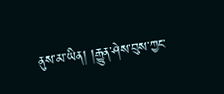ནུས་མ་ཡིན། །རྒྱུན་ཤེས་བུས་ཀྱང་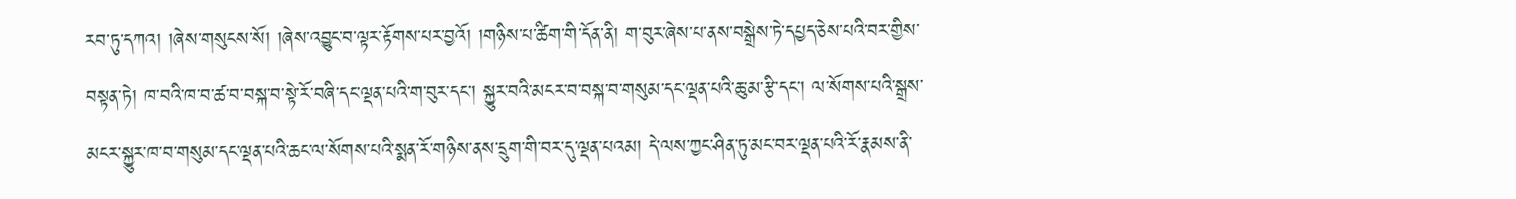རབ་ཏུ་དཀའ། །ཞེས་གསུངས་སོ། །ཞེས་འབྱུང་བ་ལྟར་རྟོགས་པར་བྱའོ། །གཉིས་པ་ཚིག་གི་དོན་ནི། ག་བུར་ཞེས་པ་ནས་བསྒྲེས་ཏེ་དཔྱད་ཅེས་པའི་བར་གྱིས་བསྟན་ཏེ། ཁ་བའི་ཁ་བ་ཚ་བ་བསྐ་བ་སྟེ་རོ་བཞི་དང་ལྡན་པའི་ག་བུར་དང་། སྐྱུར་བའི་མངར་བ་བསྐ་བ་གསུམ་དང་ལྡན་པའི་ཆུ་མ་རྩི་དང་། ལ་སོགས་པའི་སྒྲས་མངར་སྐྱུར་ཁ་བ་གསུམ་དང་ལྡན་པའི་ཆང་ལ་སོགས་པའི་སྨན་རོ་གཉིས་ནས་དྲུག་གི་བར་དུ་ལྡན་པའམ། དེ་ལས་ཀྱང་ཤིན་ཏུ་མང་བར་ལྡན་པའི་རོ་རྣམས་ནི་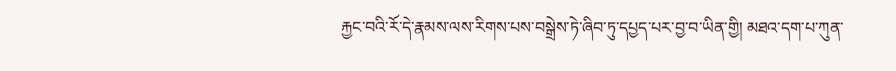རྐྱང་བའི་རོ་དེ་རྣམས་ལས་རིགས་པས་བསྒྲེས་ཏེ་ཞིབ་ཏུ་དཔྱད་པར་བྱ་བ་ཡིན་གྱི། མཐའ་དག་པ་ཀུན་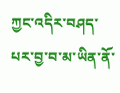ཀྱང་འདིར་བཤད་པར་བྱ་བ་མ་ཡིན་ནོ་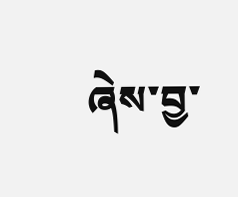ཞེས་བྱ་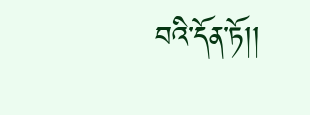བའི་དོན་ཏོ།།